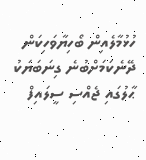ހުޅުމާލެއިން ބޯހިޔާވަހިކަން ދޭނެކަމަށްބުނެ ގިނަބަޔަކު ޙާލުގައި ޖެއްސި ސީލައިފް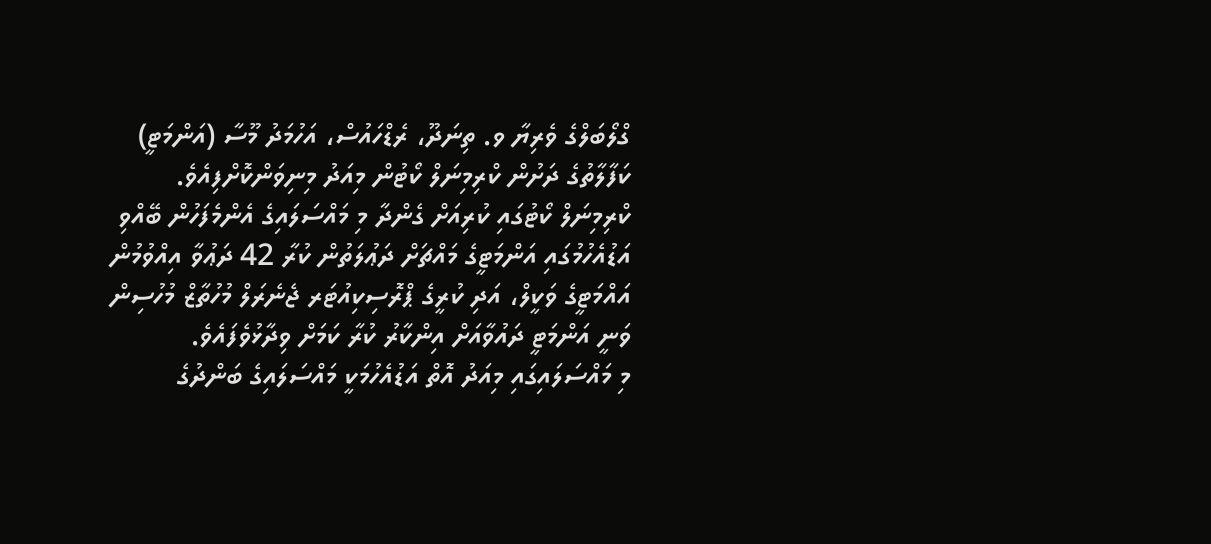ގްލޯބަލްގެ ވެރިޔާ ވ. ތިނަދޫ، ރެޑްހައުސް، އަހުމަދު މޫސާ (އަންމަޓީ) ކަފާލާތުގެ ދަށުން ކްރިމިނަލް ކޯޓުން މިއަދު މިނިވަންކޮށްފިއެވެ.
ކްރިމިނަލް ކޯޓުގައި ކުރިއަށް ގެންދާ މި މައްސަލައިގެ އެންމެފަހުން ބޭއްވި އަޑުއެހުމުގައި އަންމަޓީގެ މައްޗަށް ދަޢުލަތުން ކުރާ 42 ދަޢުވާ އިއްވުމުން އައްމަޓީގެ ވަކީލް، އަދި ކުރީގެ ޕްރޮސިކިއުޓަރ ޖެނެރަލް މުހުތާޒް މުހުސިން ވަނީ އަންމަޓީ ދައުވާއަށް އިންކާރު ކުރާ ކަމަށް ވިދާޅުވެފައެވެ.
މި މައްސަލައިގައި މިއަދު އޮތް އަޑުއެހުމަކީ މައްސަލައިގެ ބަންދުގެ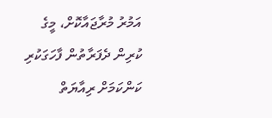އަމުރު މުރާޖައާކޮށް، މީގެ ކުރިން ދެފަރާތުން ފާހަގަކުރި ކަންކަމަށް ރިއާޔަތް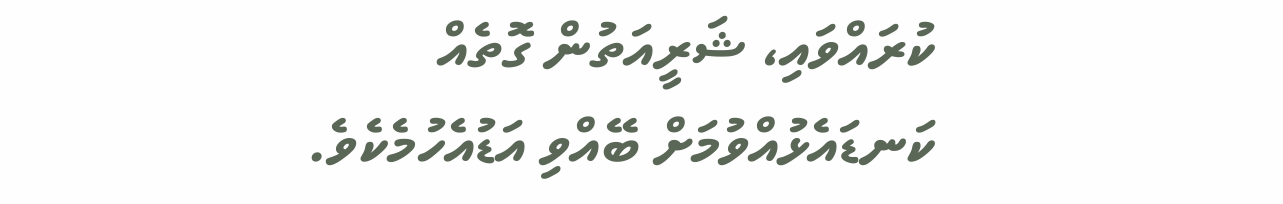ކުރައްވައި، ޝަރީއަތުން ގޮތެއް ކަނޑައެޅުއްވުމަށް ބޭއްވި އަޑުއެހުމެކެވެ.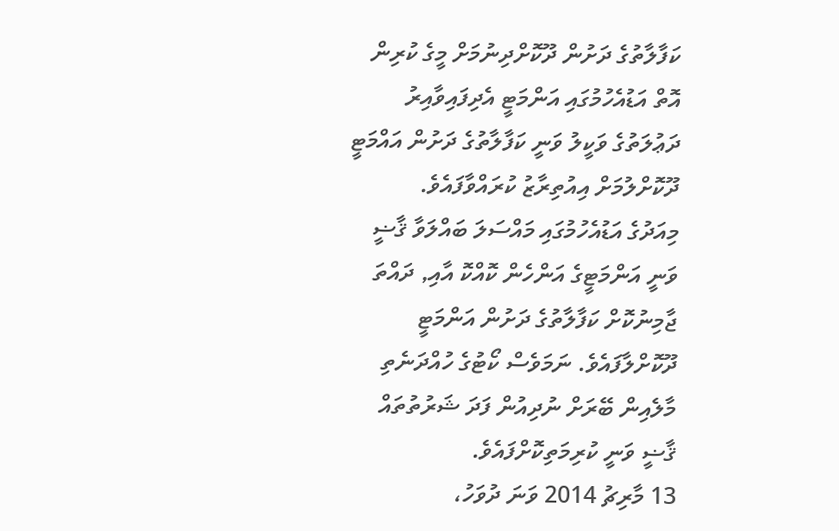ކަފާލާތުގެ ދަށުން ދޫކޮށްދިނުމަށް މީގެ ކުރިން އޮތް އަޑުއެހުމުގައި އަންމަޓީ އެދިފައިވާއިރު ދަޢުލަތުގެ ވަކީލު ވަނީ ކަފާލާތުގެ ދަށުން އައްމަޓީ ދޫކޮށްލުމަށް އިއުތިރާޒު ކުރައްވާފައެވެ.
މިއަދުގެ އަޑުއެހުމުގައި މައްސަލަ ބައްލަވާ ޤާޟީ ވަނީ އަންމަޓީގެ އަންހެން ކޮއްކޮ އާއި, ދައްތަ ޖާމިނުކޮށް ކަފާލާތުގެ ދަށުން އަންމަޓީ ދޫކޮށްލާފައެވެ. ނަމަވެސް ކޯޓުގެ ހުއްދަނެތި މާލެއިން ބޭރަށް ނުދިއުން ފަދަ ޝަރުތުތައް ޤާޟީ ވަނީ ކުރިމަތިކޮށްފައެވެ.
13 މާރިޗު 2014 ވަނަ ދުވަހު،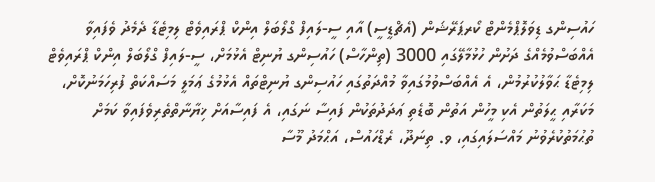ހައުސިންގ ޑިވަލޮޕްމެންޓް ކޯރޕަރޭޝަން (އެޗްޑީސީ) އާއި ސީ-ލައިފް ގްލޯބަލް އިންކް ޕްރައިވެޓް ލިމިޓެޑާ ދެމެދު ވެފައިވާ އެއްބަސްވުމެއްގެ ދަށުން ހުޅުމާލޭގައި 3000 (ތިންހާސް) ހައުސިންގ ޔުނިޓް އެޅުމަށް، ސީ-ލައިފް ގްލޯބަލް އިންކް ޕްރައިވެޓް ލިމިޓެޑާ ޙަވާލުކުރުމުން، އެ އެއްބަސްވުމުގައިވާ މުއްދަތުގައި ހައުސިންގ ޔުނިޓްތައް އެޅުމުގެ ޢަމަލީ މަސައްކަތް ފުރިހަމަނުކޮށް، މަކަރާއި ޙީލަތުން އެކި މީހުން އަތުން ބޮޑެތި ޢަދަދުތަކުން ފައިސާ ނަގައި، އެ ފައިސާއަށް ޚިޔާނާތްތެރިވެފައިވާ ކަމަށް ތުޙުމަތުކުރެވުނު މައްސަލައިގައި، ވ. ތިނަދޫ، ރެޑްހައުސް، އަޙްމަދު މޫސާ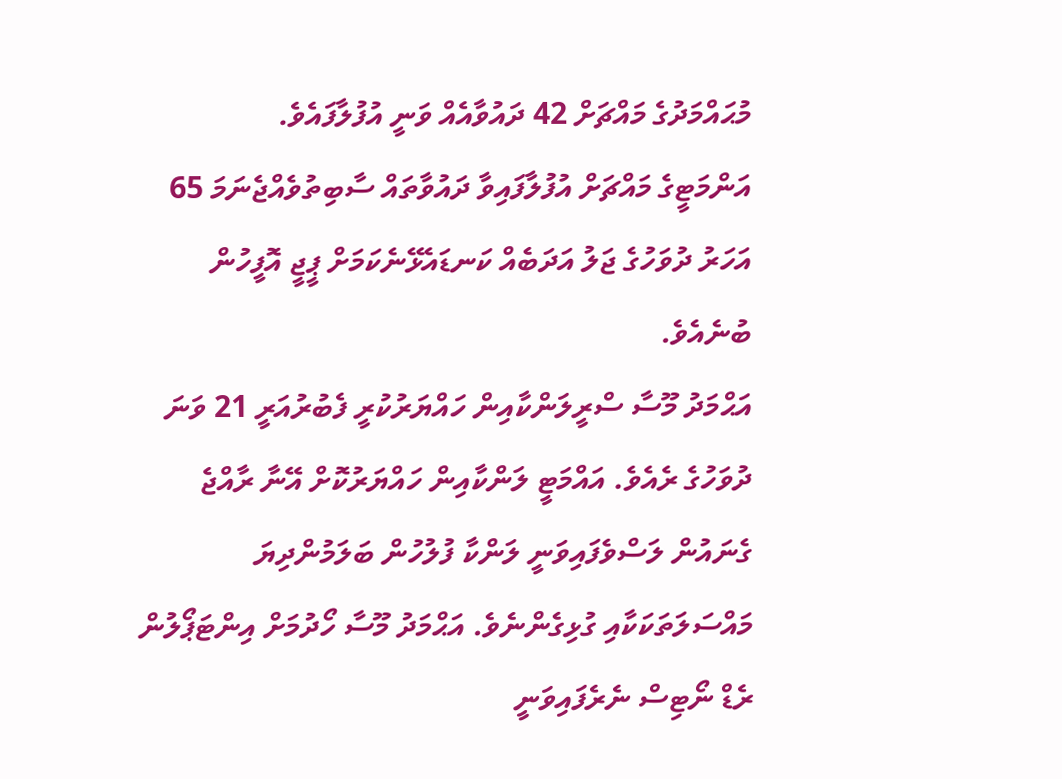މުޙައްމަދުގެ މައްޗަށް 42 ދައުވާއެއް ވަނީ އުފުލާފައެވެ.
އަންމަޓީގެ މައްޗަށް އުފުލާފައިވާ ދައުވާތައް ސާބިތުވެއްޖެނަމަ 65 އަހަރު ދުވަހުގެ ޖަލު އަދަބެއް ކަނޑައެޅޭނެކަމަށް ޕީޖީ އޮފީހުން ބުނެއެވެ.
އަޙްމަދު މޫސާ ސްރީލަންކާއިން ހައްޔަރުކުރީ ފެބުރުއަރީ 21 ވަނަ ދުވަހުގެ ރެއެވެ. އައްމަޓީ ލަންކާއިން ހައްޔަރުކޮށް އޭނާ ރާއްޖެ ގެނައުން ލަސްވެފައިވަނީ ލަންކާ ފުލުހުން ބަލަމުންދިޔަ މައްސަލަތަކަކާއި ގުޅިގެންނެވެ. އަޙްމަދު މޫސާ ހޯދުމަށް އިންޓަޕޯލުން ރެޑް ނޯޓިސް ނެރެފައިވަނީ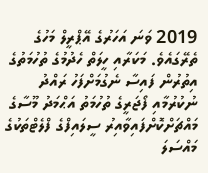2019 ވަނަ އަހަރުގެ އޭޕްރީލް މަހުގެ ތެރޭގައެވެ. މަކަރާއި ހީލަތް ހެދުމުގެ ތުހުމަތުގެ އިތުރުން ފައިސާ ނެގުމަށްފަހު ރައްދު ނުކުރުމާއި ފޯޖަރީގެ ތުހުމަތު އަޙްމަދު މޫސާގެ މައްޗަށްކޮށްފައިވާއިރު ސީލައިފްގެ ފްލެޓްތަކުގެ މައްސަލަ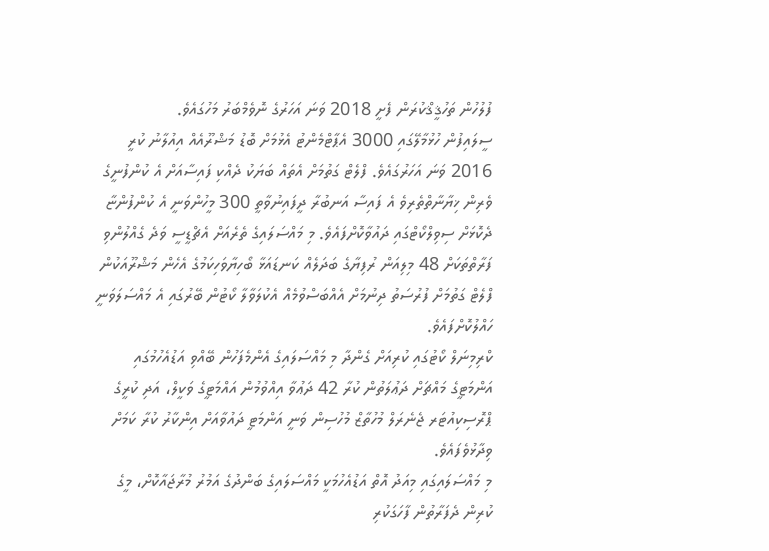ފުލުހުން ތަހުޤީޤްކުރަން ފެށީ 2018 ވަނަ އަހަރުގެ ނޮވެމްބަރު މަހުގައެވެ.
ސީލައިފުން ހުޅުމާލޭގައި 3000 އެޕާޓްމެންޓު އެޅުމަށް ބޮޑު މަޝްރޫއެއް އިއުލާނު ކުރީ 2016 ވަނަ އަހަރުގައެވެ. ފްލެޓް ގަތުމަށް އެތައް ބަޔަކު ދެއްކި ފައިސާއަށް އެ ކުންފުނީގެ ވެރިން ޚިޔާނާތްތެރިވެ އެ ފައިސާ އަނބުރާ ދީފައިނުވާތީ 300 މީހުންވަނީ އެ ކުންފުންޏާ ދެކޮޅަށް ސިވިލްކޯޓްގައި ދައުވާކޮށްފައެވެ. މި މައްސަލައިގެ ތެރެއަށް އެޗްޑީސީ ވަދެ ގެއްލުންވި ފަރާތްތަކަށް 48 މިލިއަން ރުފިޔާގެ ބަދަލެއް ކަނޑައަޅާ ބޯހިޔާވަހިކަމުގެ އެހެން މަޝްރޫއަކުން ފްލެޓް ގަތުމަށް ފުރުސަތު ދިނުމަށް އެއްބަސްވުމެއް އެކުލަވާލާ ކޯޓުން ބޭރުގައި އެ މައްސަލަވަނީ ހައްލުކޮށްފައެވެ.
ކްރިމިނަލް ކޯޓުގައި ކުރިއަށް ގެންދާ މި މައްސަލައިގެ އެންމެފަހުން ބޭއްވި އަޑުއެހުމުގައި އަންމަޓީގެ މައްޗަށް ދަޢުލަތުން ކުރާ 42 ދަޢުވާ އިއްވުމުން އައްމަޓީގެ ވަކީލް، އަދި ކުރީގެ ޕްރޮސިކިއުޓަރ ޖެނެރަލް މުހުތާޒް މުހުސިން ވަނީ އަންމަޓީ ދައުވާއަށް އިންކާރު ކުރާ ކަމަށް ވިދާޅުވެފައެވެ.
މި މައްސަލައިގައި މިއަދު އޮތް އަޑުއެހުމަކީ މައްސަލައިގެ ބަންދުގެ އަމުރު މުރާޖައާކޮށް، މީގެ ކުރިން ދެފަރާތުން ފާހަގަކުރި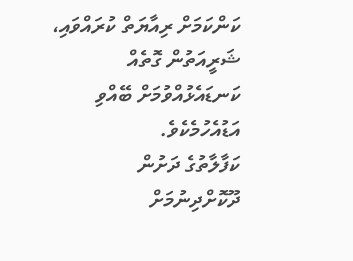ކަންކަމަށް ރިއާޔަތް ކުރައްވައި، ޝަރީއަތުން ގޮތެއް ކަނޑައެޅުއްވުމަށް ބޭއްވި އަޑުއެހުމެކެވެ.
ކަފާލާތުގެ ދަށުން ދޫކޮށްދިނުމަށް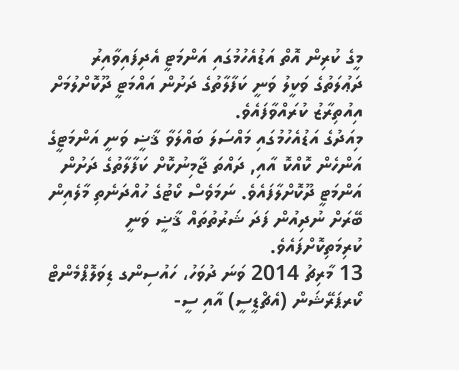މީގެ ކުރިން އޮތް އަޑުއެހުމުގައި އަންމަޓީ އެދިފައިވާއިރު ދަޢުލަތުގެ ވަކީލު ވަނީ ކަފާލާތުގެ ދަށުން އައްމަޓީ ދޫކޮށްލުމަށް އިއުތިރާޒު ކުރައްވާފައެވެ.
މިއަދުގެ އަޑުއެހުމުގައި މައްސަލަ ބައްލަވާ ޤާޟީ ވަނީ އަންމަޓީގެ އަންހެން ކޮއްކޮ އާއި, ދައްތަ ޖާމިނުކޮށް ކަފާލާތުގެ ދަށުން އަންމަޓީ ދޫކޮށްލާފައެވެ. ނަމަވެސް ކޯޓުގެ ހުއްދަނެތި މާލެއިން ބޭރަށް ނުދިއުން ފަދަ ޝަރުތުތައް ޤާޟީ ވަނީ ކުރިމަތިކޮށްފައެވެ.
13 މާރިޗު 2014 ވަނަ ދުވަހު، ހައުސިންގ ޑިވަލޮޕްމެންޓް ކޯރޕަރޭޝަން (އެޗްޑީސީ) އާއި ސީ-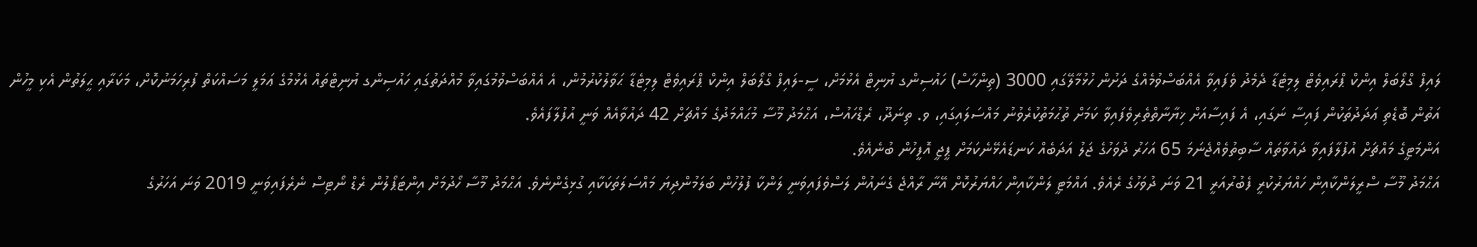ލައިފް ގްލޯބަލް އިންކް ޕްރައިވެޓް ލިމިޓެޑާ ދެމެދު ވެފައިވާ އެއްބަސްވުމެއްގެ ދަށުން ހުޅުމާލޭގައި 3000 (ތިންހާސް) ހައުސިންގ ޔުނިޓް އެޅުމަށް، ސީ-ލައިފް ގްލޯބަލް އިންކް ޕްރައިވެޓް ލިމިޓެޑާ ޙަވާލުކުރުމުން، އެ އެއްބަސްވުމުގައިވާ މުއްދަތުގައި ހައުސިންގ ޔުނިޓްތައް އެޅުމުގެ ޢަމަލީ މަސައްކަތް ފުރިހަމަނުކޮށް، މަކަރާއި ޙީލަތުން އެކި މީހުން އަތުން ބޮޑެތި ޢަދަދުތަކުން ފައިސާ ނަގައި، އެ ފައިސާއަށް ޚިޔާނާތްތެރިވެފައިވާ ކަމަށް ތުޙުމަތުކުރެވުނު މައްސަލައިގައި، ވ. ތިނަދޫ، ރެޑްހައުސް، އަޙްމަދު މޫސާ މުޙައްމަދުގެ މައްޗަށް 42 ދައުވާއެއް ވަނީ އުފުލާފައެވެ.
އަންމަޓީގެ މައްޗަށް އުފުލާފައިވާ ދައުވާތައް ސާބިތުވެއްޖެނަމަ 65 އަހަރު ދުވަހުގެ ޖަލު އަދަބެއް ކަނޑައެޅޭނެކަމަށް ޕީޖީ އޮފީހުން ބުނެއެވެ.
އަޙްމަދު މޫސާ ސްރީލަންކާއިން ހައްޔަރުކުރީ ފެބުރުއަރީ 21 ވަނަ ދުވަހުގެ ރެއެވެ. އައްމަޓީ ލަންކާއިން ހައްޔަރުކޮށް އޭނާ ރާއްޖެ ގެނައުން ލަސްވެފައިވަނީ ލަންކާ ފުލުހުން ބަލަމުންދިޔަ މައްސަލަތަކަކާއި ގުޅިގެންނެވެ. އަޙްމަދު މޫސާ ހޯދުމަށް އިންޓަޕޯލުން ރެޑް ނޯޓިސް ނެރެފައިވަނީ 2019 ވަނަ އަހަރުގެ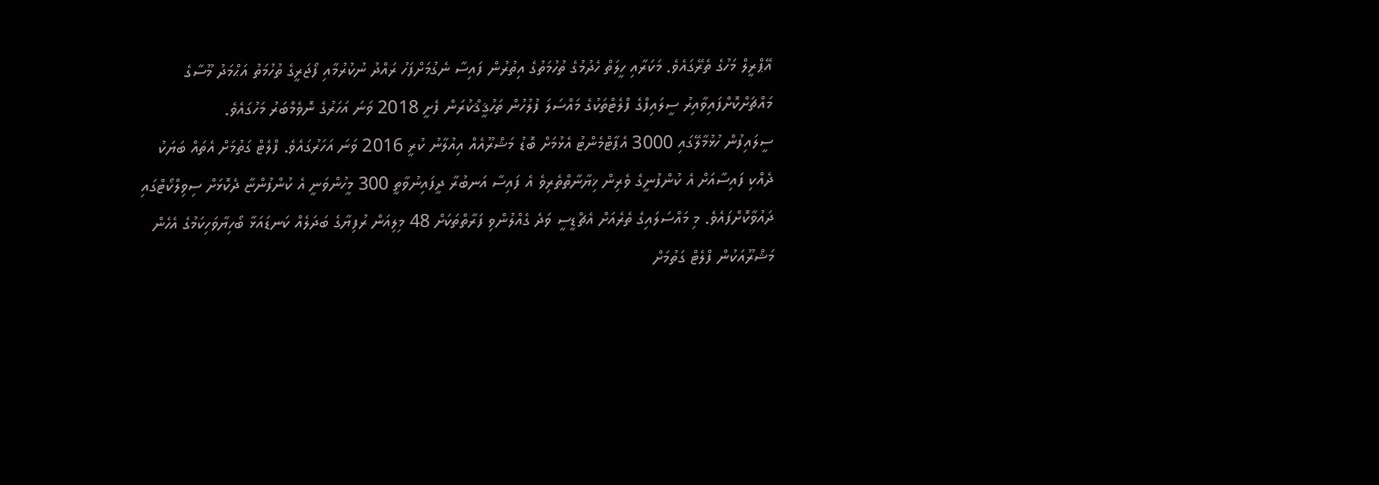އޭޕްރީލް މަހުގެ ތެރޭގައެވެ. މަކަރާއި ހީލަތް ހެދުމުގެ ތުހުމަތުގެ އިތުރުން ފައިސާ ނެގުމަށްފަހު ރައްދު ނުކުރުމާއި ފޯޖަރީގެ ތުހުމަތު އަޙްމަދު މޫސާގެ މައްޗަށްކޮށްފައިވާއިރު ސީލައިފްގެ ފްލެޓްތަކުގެ މައްސަލަ ފުލުހުން ތަހުޤީޤްކުރަން ފެށީ 2018 ވަނަ އަހަރުގެ ނޮވެމްބަރު މަހުގައެވެ.
ސީލައިފުން ހުޅުމާލޭގައި 3000 އެޕާޓްމެންޓު އެޅުމަށް ބޮޑު މަޝްރޫއެއް އިއުލާނު ކުރީ 2016 ވަނަ އަހަރުގައެވެ. ފްލެޓް ގަތުމަށް އެތައް ބަޔަކު ދެއްކި ފައިސާއަށް އެ ކުންފުނީގެ ވެރިން ޚިޔާނާތްތެރިވެ އެ ފައިސާ އަނބުރާ ދީފައިނުވާތީ 300 މީހުންވަނީ އެ ކުންފުންޏާ ދެކޮޅަށް ސިވިލްކޯޓްގައި ދައުވާކޮށްފައެވެ. މި މައްސަލައިގެ ތެރެއަށް އެޗްޑީސީ ވަދެ ގެއްލުންވި ފަރާތްތަކަށް 48 މިލިއަން ރުފިޔާގެ ބަދަލެއް ކަނޑައަޅާ ބޯހިޔާވަހިކަމުގެ އެހެން މަޝްރޫއަކުން ފްލެޓް ގަތުމަށް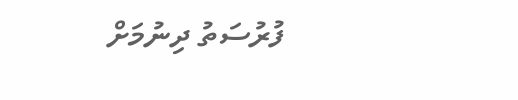ފުރުސަތު ދިނުމަށް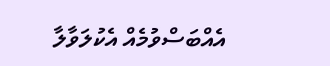އެއްބަސްވުމެއް އެކުލަވާލާ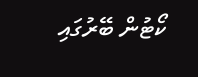ކޯޓުން ބޭރުގައި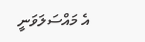އެ މައްސަލަވަނީ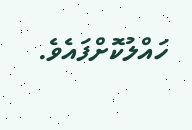ހައްލުކޮށްފައެވެ.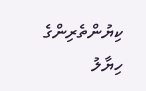ކިޔުންތެރިންގެ ހިޔާލު